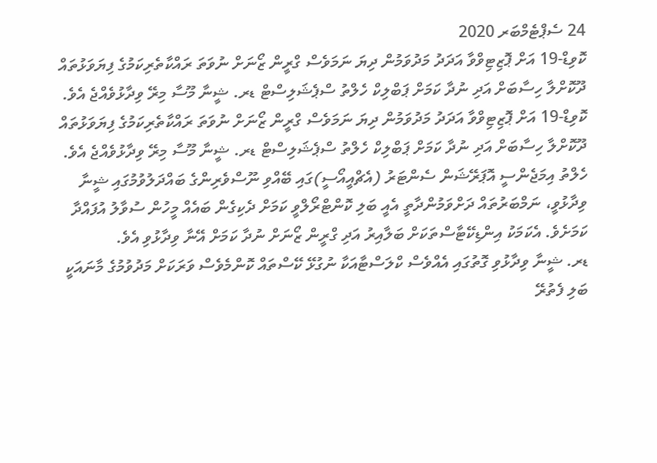24 ސެޕްޓެމްބަރ 2020
ކޮވިޑް-19 އަށް ޕޮޒިޓިވްވާ އަދަދު މަދުވަމުން ދިޔަ ނަމަވެސް ގްރީން ޒޯނަށް ނުވަތަ ރައްކާތެރިކަމުގެ ފިޔަވަޅުތައް ދޫކޮށްލާ ހިސާބަށް އަދި ނުދާ ކަމަށް ޕަބްލިކް ހެލްތު ސްޕެޝަލިސްޓް ޑރ. ޝީނާ މޫސާ މިރޭ ވިދާޅުވެއްޖެ އެވެ.
ކޮވިޑް-19 އަށް ޕޮޒިޓިވްވާ އަދަދު މަދުވަމުން ދިޔަ ނަމަވެސް ގްރީން ޒޯނަށް ނުވަތަ ރައްކާތެރިކަމުގެ ފިޔަވަޅުތައް ދޫކޮށްލާ ހިސާބަށް އަދި ނުދާ ކަމަށް ޕަބްލިކް ހެލްތު ސްޕެޝަލިސްޓް ޑރ. ޝީނާ މޫސާ މިރޭ ވިދާޅުވެއްޖެ އެވެ.
ހެލްތު އިމަޖެންސީ އޮޕަރޭޝަން ސެންޓަރު (އެޗްއީއޯސީ)ގައި ބޭއްވި ނޫސްވެރިންގެ ބައްދަލުވުމުގައި ޝީނާ ވިދާޅުވީ، ނަމްބަރުތައް ދަށްވަމުންދާތީ އެއީ ބަލި ކޮންޓްރޯލްވީ ކަމަށް ދެކިގެން ބައެއް މީހުން ސުވާލު އުފައްދާ ކަމަށެވެ. އެކަމަކު އިންޑިކޭޓާސްތަކަށް ބަލާއިރު އަދި ގްރީން ޒޯނަށް ނުދާ ކަމަށް އޭނާ ވިދާޅުވި އެވެ.
ޑރ. ޝީނާ ވިދާޅުވި ގޮތުގައި އެއްވެސް ކްލަސްޓާއަކާ ނުގުޅޭ ކޭސްތައް ކޮންމެވެސް ވަރަކަށް މަދުވުމުގެ މާނައަކީ ބަލި ފެތުރޭ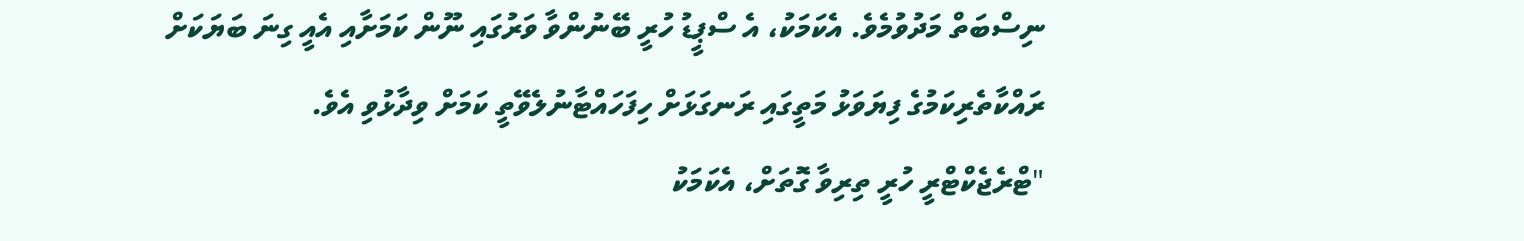ނިސްބަތް މަދުވުމެވެ. އެކަމަކު، އެ ސްޕީޑު ހުރީ ބޭނުންވާ ވަރުގައި ނޫން ކަމަށާއި އެއީ ގިނަ ބަޔަކަށް ރައްކާތެރިކަމުގެ ފިޔަވަޅު މަތީގައި ރަނގަޅަށް ހިފަހައްޓާނުލެވޭތީ ކަމަށް ވިދާޅުވި އެވެ.
"ޓްރެޖެކްޓްރީ ހުރީ ތިރިވާ ގޮތަށް، އެކަމަކު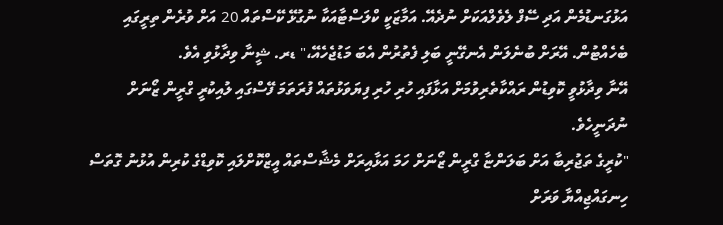އަޅުގަނޑުމެން އަދި ސޭފް ލެވެލްއަކަށް ނުދެއޭ. އަމާޒަކީ ކްލަސްޓާއަކާ ނުގުޅޭ ކޭސްތައް 20 އަށް ވުރެން ތިރީގައި ބެހެއްޓުން. އޭރަށް ބުނެލަން އެނގޭނީ ބަލި ފެތުރުން އެބަ މަޑުޖެހެއޭ،" ޑރ. ޝީނާ ވިދާޅުވި އެވެ.
އޭނާ ވިދާޅުވީ ކޮވިޑުން ރައްކާތެރިވުމަށް އަޅާފައި ހުރި ހުރި ފިޔަވަޅުތައް ފުރަތަމަ ފޭސްގައި ލުއިކުރީ ގްރީން ޒޯނަށް ނުދަނީހެވެ.
"ކުރީގެ ތަޖުރިބާ އަށް ބަލަންޏާ ގްރީން ޒޯނަށް ހަމަ އަޅާއިރަށް މެޝާސްތައް އީޒްކޮށްލައި ކޮވިޑްގެ ކުރިން އުޅުނު ގޮތަސް ހިނގައްޖިއްޔާ ވަރަށް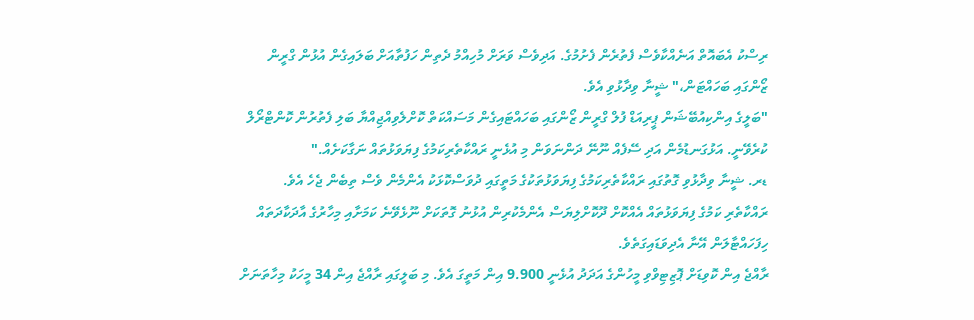ރިސްކު އެބައޮތް އަނެއްކާވެސް ފެތުރެން ފެށުމުގެ. އަދިވެސް ވަރަށް މުހިއްމު ދެތިން ހަފުތާއަށް ބަލައިގެން އުޅުން ގްރީން ޒޯންގައި ބަހައްޓަން،" ޝީނާ ވިދާޅުވި އެވެ.
"ބަލީގެ އިންކިއުބޭޝަން ޕީރިއަޑް ފުލް ގްރީން ޒޯންގައި ބަހައްޓައިގެން މަސައްކަތް ކޮށްލެވިއްޖިއްޔާ ބަލި ފެތުރުން ކޮންޓްރޯލް ކުރެވޭނީ. އަޅުގަނޑުމެން އަދި ސޭފެއް ނޫނޭ ދަންނަވަން މި އުޅެނީ ރައްކާތެރިކަމުގެ ފިޔަވަޅުތައް ނަގާކަށެއް."
ޑރ. ޝީނާ ވިދާޅުވި ގޮތުގައި ރައްކާތެރިކަމުގެ ފިޔަވަޅުތަކުގެ މަތީގައި ދުވަސްކޮޅަކު އެންމެން ވެސް ތިބެން ޖެހެ އެވެ. ރައްކާތެރި ކަމުގެ ފިޔަވަޅުތައް އެއްކޮށް ދޫކޮށްލިޔަސް އެންމެކުރިން އުޅުނު ގޮތަކަށް ނޫޅެވޭނެ ކަމަށާއި މިހާރުގެ އާދަކާދަތައް ހިފަހައްޓާލަން އޭނާ އެދިވަޑައިގަތެވެ.
ރާއްޖެ އިން ކޮވިޑަށް ޕޮޒިޓިވްވި މީހުންގެ އަދަދު އުޅެނީ 9.900 އިން މަތީގަ އެވެ. މި ބަލީގައި ރާއްޖެ އިން 34 މީހަކު މިހާތަނަށް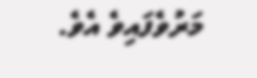މަރުވެފައިވެ އެވެ.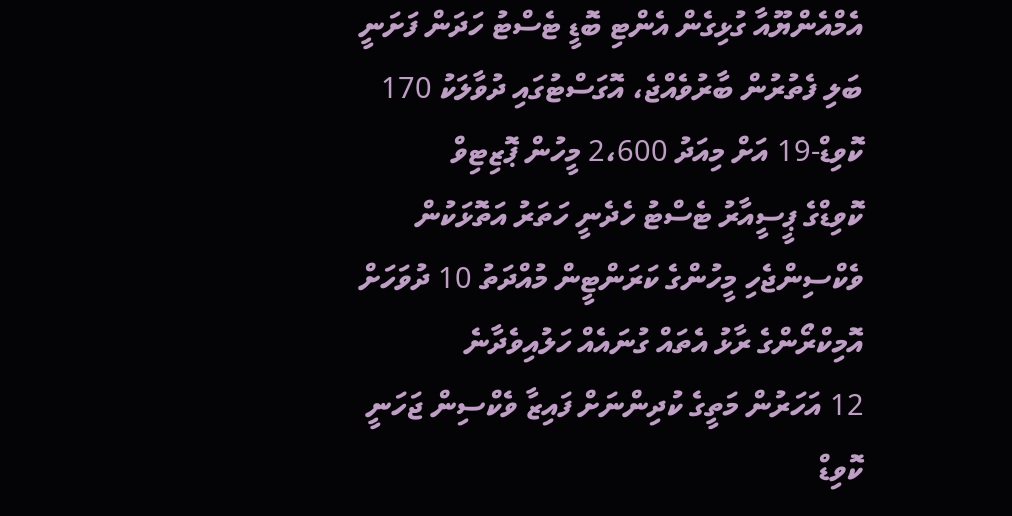އެމްއެންޔޫއާ ގުޅިގެން އެންޓި ބޮޑީ ޓެސްޓު ހަދަން ފަށަނީ
ބަލި ފެތުރުން ބާރުވެއްޖެ، އޮގަސްޓުގައި ދުވާލަކު 170
ކޮވިޑް-19 އަށް މިއަދު 2،600 މީހުން ޕޮޒިޓިވް
ކޮވިޑްގެ ޕީސީއާރު ޓެސްޓު ހެދެނީ ހަތަރު އަތޮޅަކުން
ވެކްސިންޖެހި މީހުންގެ ކަރަންޓީން މުއްދަތު 10 ދުވަހަށް
އޮމިކްރޯންގެ ރާޅު އެތައް ގުނައެއް ހަލުއިވެދާނެ
12 އަހަރުން މަތީގެ ކުދިންނަށް ފައިޒާ ވެކްސިން ޖަހަނީ
ކޮވިޑް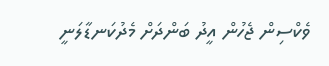ވެކްސިން ޖެހުން އީދު ބަންދަށް މެދުކަނޑާލަނީ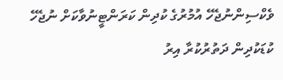ވެކްސިންނުޖެހޭ އުމުރުގެ ކުދިން ކަރަންޓީނުވާކަށް ނުޖެހޭ
ކުޑަކުދިން ދަތުރުކުރާ އިރު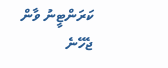ކަރަންޓީނު ވާން ޖެހޭނެ